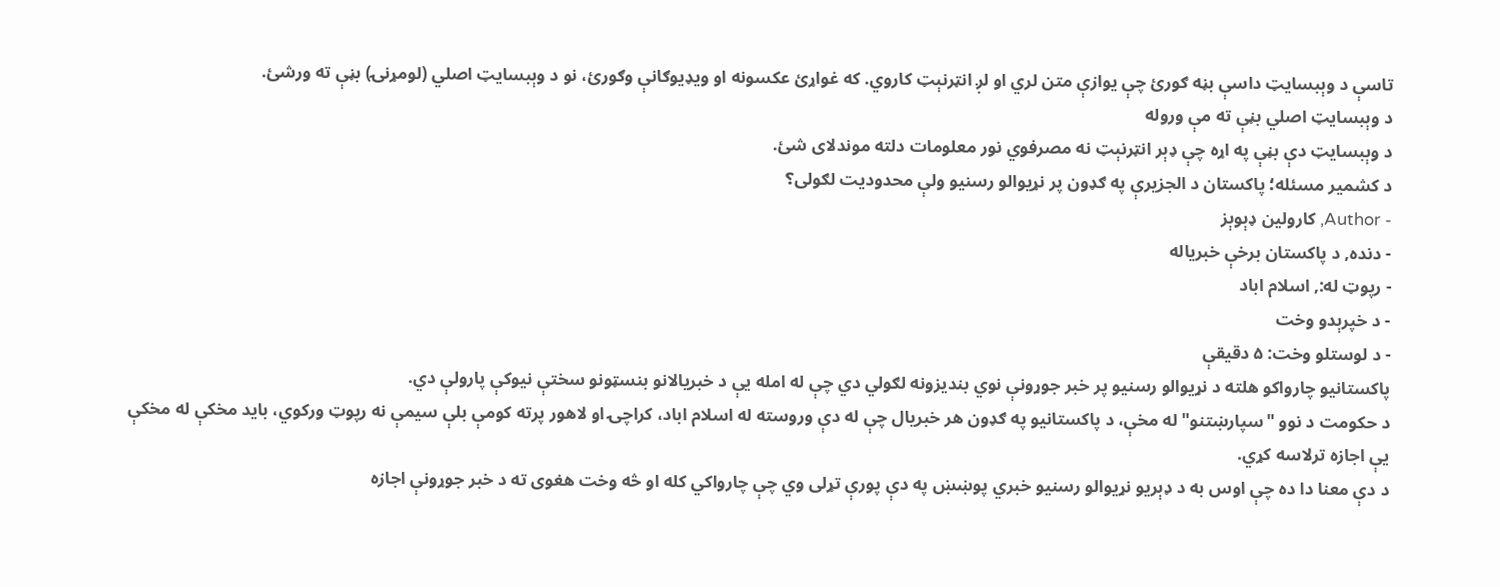تاسې د وېبسایټ داسې بڼه ګورئ چې یوازې متن لري او لږ انټرنېټ کاروي. که غواړئ عکسونه او ویډیوګانې وګورئ، نو د وېبسایټ اصلي (لومړنۍ) بڼې ته ورشئ.
د وېبسایټ اصلي بڼې ته مې وروله
د وېبسایټ دې بڼې په اړه چې ډېر انټرنېټ نه مصرفوي نور معلومات دلته موندلای شئ.
د کشمیر مسئله؛ پاکستان د الجزیرې په ګډون پر نړیوالو رسنیو ولې محدودیت لګولی؟
- Author, کارولین ډېوېز
- دنده, د پاکستان برخې خبریاله
- رپوټ له:, اسلام اباد
- د خپرېدو وخت
- د لوستلو وخت: ۵ دقیقې
پاکستانیو چارواکو هلته د نړیوالو رسنیو پر خبر جوړونې نوي بندیزونه لګولي دي چې له امله یې د خبریالانو بنسټونو سختې نیوکې پارولې دي.
د حکومت د نوو "سپارښتنو" له مخې، د پاکستانیو په ګډون هر خبریال چې له دې وروسته له اسلام اباد، کراچۍ او لاهور پرته کومې بلې سیمې نه رپوټ ورکوي، باید مخکې له مخکې یې اجازه ترلاسه کړي.
د دې معنا دا ده چې اوس به د ډېریو نړیوالو رسنیو خبري پوښښ په دې پورې تړلی وي چې چارواکي کله او څه وخت هغوی ته د خبر جوړونې اجازه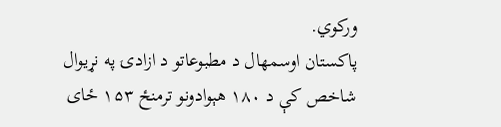ورکوي.
پاکستان اوسمهال د مطبوعاتو د ازادۍ په نړیوال شاخص کې د ۱۸۰ هېوادونو ترمنځ ۱۵۳ ځای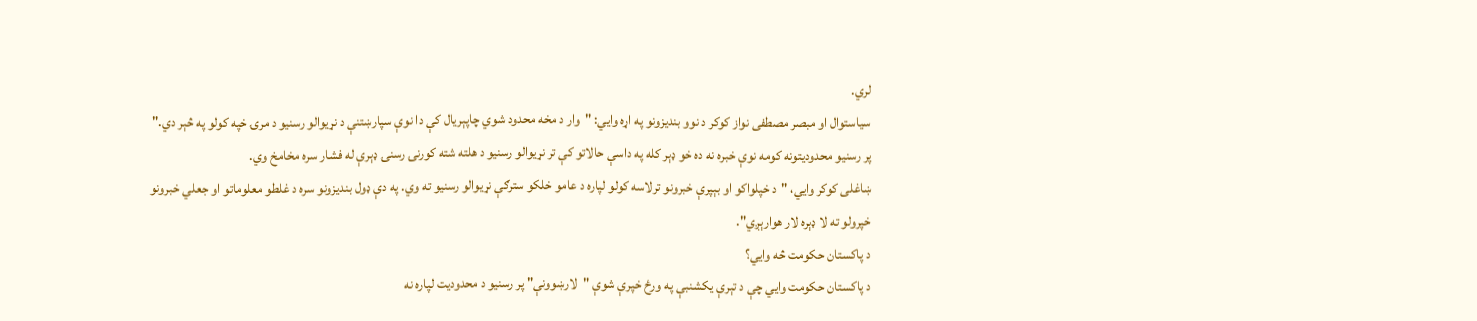لري.
سیاستوال او مبصر مصطفی نواز کوکر د نوو بندیزونو په اړه وايي: "وار د مخه محدود شوي چاپېریال کې دا نوې سپارښتنې د نړیوالو رسنیو د مرۍ خپه کولو په څېر دي."
پر رسنیو محدودیتونه کومه نوې خبره نه ده خو ډېر کله په داسې حالاتو کې تر نړیوالو رسنیو د هلته شته کورنۍ رسنۍ ډېرې له فشار سره مخامخ وي.
ښاغلی کوکر وايي، "د خپلواکو او بېپرې خبرونو ترلاسه کولو لپاره د عامو خلکو سترګې نړیوالو رسنیو ته وي. په دې ډول بندیزونو سره د غلطو معلوماتو او جعلي خبرونو خپرولو ته لا ډېره لار هوارېږي".
د پاکستان حکومت څه وايي؟
د پاکستان حکومت وايي چې د تېرې یکشنبې په ورځ خپرې شوې "لارښوونې" پر رسنیو د محدودیت لپاره نه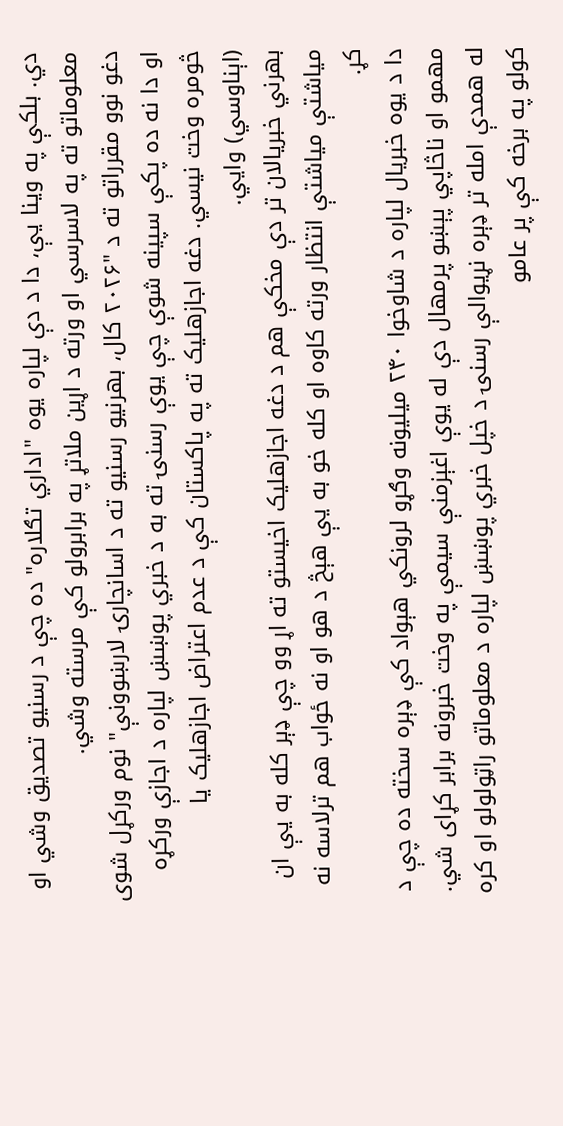دي. بلکې په وینا یې، دا د دې لپاره یوه "اداري تګلاره" ده چې د رسنیو تصدیق وشي او معلوماتو ته په لاسرسي او ورته د اړین ملاتړ په برابرولو کې مرسته وشي.
دغو نوو مقرراتو ته د "۲۰۲۶ کال، بهرنیو رسنیو ته د اسانچارۍ لارښوونې" نوم ورکړل شوی او دا نه ده پکې سپينه شوې چې یوې رسنۍ ته به د خبري پوښښ لپاره د اجازې ورکړه څومره وخت نیسي. دغه اجازهلیک ته په پاکستان کې د عدم اعتراض اجازهلیک یا (اېناوسي) وايي.
بهرني خبریالان تر دې مخکې هم د دغه اجازهلیک اخیستو ته اړ وو چې ډېر کله به یې ان میاشتې میاشتې انتظار ورته کاوه او کله خو به یې هېڅ د هو او نه ځواب هم ترلاسه نه کړ.
دا د یوه خبریال لپاره د شاوخوا ۲۴۰ میلیونه وګړو لرونکي هېواد کې ډېره سخته ده چې د مهمو او ناڅاپي پېښو پرمهال دې له یوې اغېزمنې سيمې په وخت خبرونه برابر کړای شي.
له همدې امله تر ډېره نړیوالې رسنۍ د خپل خبري پوښښ لپاره د معلوماتو راټولولو او کره کولو په برخه کې پر عامو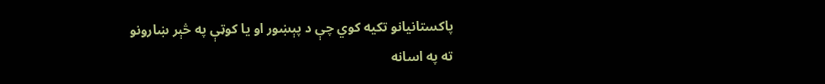پاکستانیانو تکیه کوي چې د پېښور او یا کوټې په څېر ښارونو ته په اسانه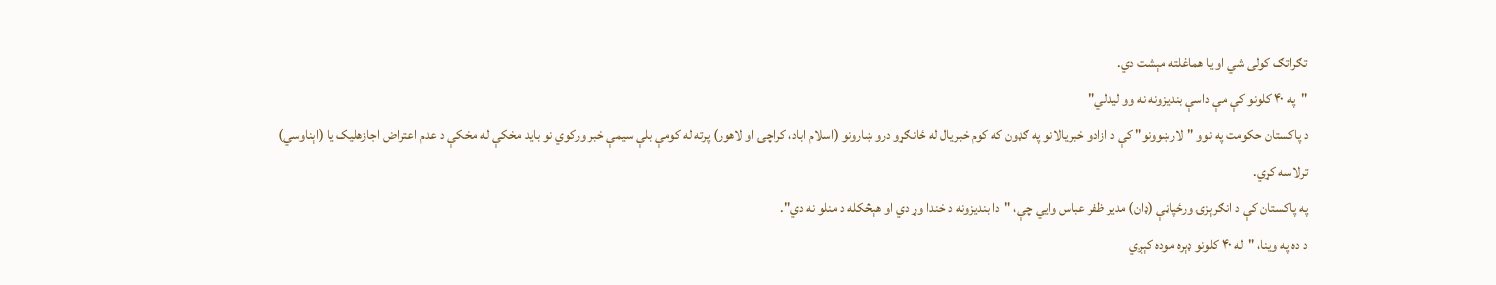تګراتګ کولی شي او یا هماغلته مېشت دي.
"په ۴۰ کلونو کې مې داسې بندیزونه نه وو لیدلي"
د پاکستان حکومت په نوو "لارښوونو" کې د ازادو خبریالانو په ګډون که کوم خبریال له ځانګړو درو ښارونو (اسلام اباد، کراچۍ او لاهور) پرته له کومې بلې سیمې خبر ورکوي نو باید مخکې له مخکې د عدم اعتراض اجازهلیک یا (اېناوسي) ترلاسه کړي.
په پاکستان کې د انګرېزۍ ورځپاڼې (ډان) مدیر ظفر عباس وايي چې، "دا بندیزونه د خندا وړ دي او هېڅکله د منلو نه دي".
د ده په وینا، "له ۴۰ کلونو ډېره موده کېږي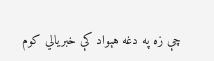چې زه په دغه هېواد کې خبریالي کوم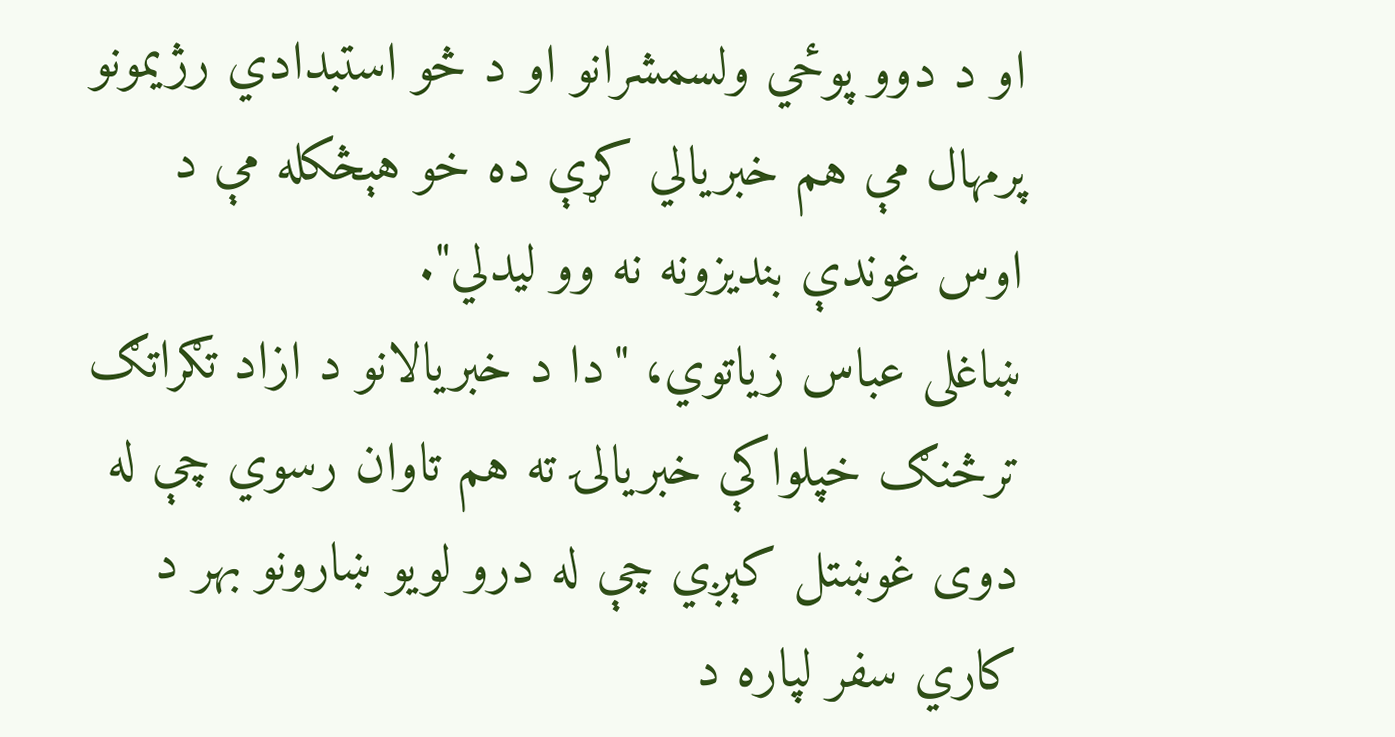او د دوو پوځي ولسمشرانو او د څو استبدادي رژيمونو پرمهال مې هم خبریالي کړې ده خو هېڅکله مې د اوس غوندې بندیزونه نه وو لیدلي".
ښاغلی عباس زیاتوي، "دا د خبریالانو د ازاد تګراتګ ترڅنګ خپلواکې خبریالۍ ته هم تاوان رسوي چې له دوی غوښتل کېږي چې له درو لویو ښارونو بهر د کاري سفر لپاره د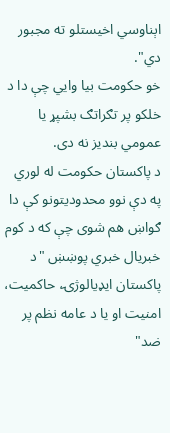اېناوسي اخیستلو ته مجبور دي".
خو حکومت بیا وايي چې دا د خلکو پر تګراتګ بشپړ یا عمومي بندیز نه دی.
د پاکستان حکومت له لوري په دې نوو محدودیتونو کې دا ګواښ هم شوی چې که د کوم خبریال خبري پوښښ "د پاکستان ایډیالوژۍ، حاکمیت، امنیت او یا د عامه نظم پر ضد"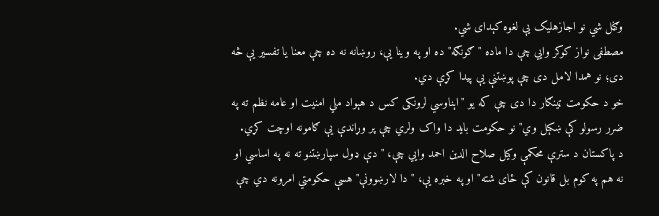وګڼل شي نو اجازهلیک یې لغوه کېدای شي.
مصطفی نواز کوکر وايي چې دا ماده "ګونګه" ده او په وینا یې، روښانه نه ده چې معنا یا تفسیر یې څه دی؛ نو همدا لامل دی چې پوښتنې یې پيدا کړې دي.
خو د حکومت ټينګار دا دی چې که یو "اېناوسي لرونکی کس د هېواد ملي امنیت او عامه نظم ته په ضرر رسولو کې ښکېل وي" نو حکومت باید دا واک ولري چې پر وړاندې یې ګامونه اوچت کړي.
د پاکستان د سترې محکمې وکیل صلاح الدین احمد وايي چې، "دې ډول سپارښتنو ته نه په اساسي او نه هم په کوم بل قانون کې ځای شته" او په خبره یې، "دا لارښوونې" هسې حکومتي امرونه دي چې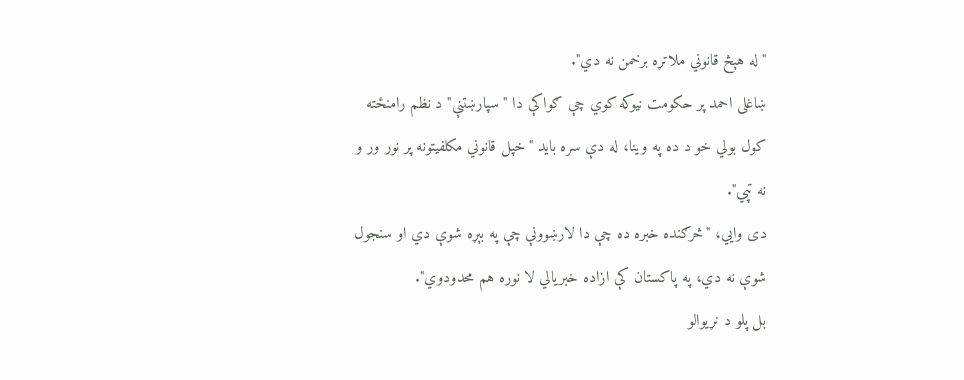"له هېڅ قانوني ملاتړه برخمن نه دي".
ښاغلی احمد پر حکومت نیوکه کوي چې ګواکې دا "سپارښتنې" د نظم رامنځته کول بولي خو د ده په وینا، له دې سره باید "خپل قانوني مکلفیتونه پر نور ور و نه تپي".
دی وايي، "څرګنده خبره ده چې دا لارښوونې چې په بېړه شوې دي او سنجول شوې نه دي، په پاکستان کې ازاده خبریالي لا نوره هم محدودوي".
بل پلو د نړیوالو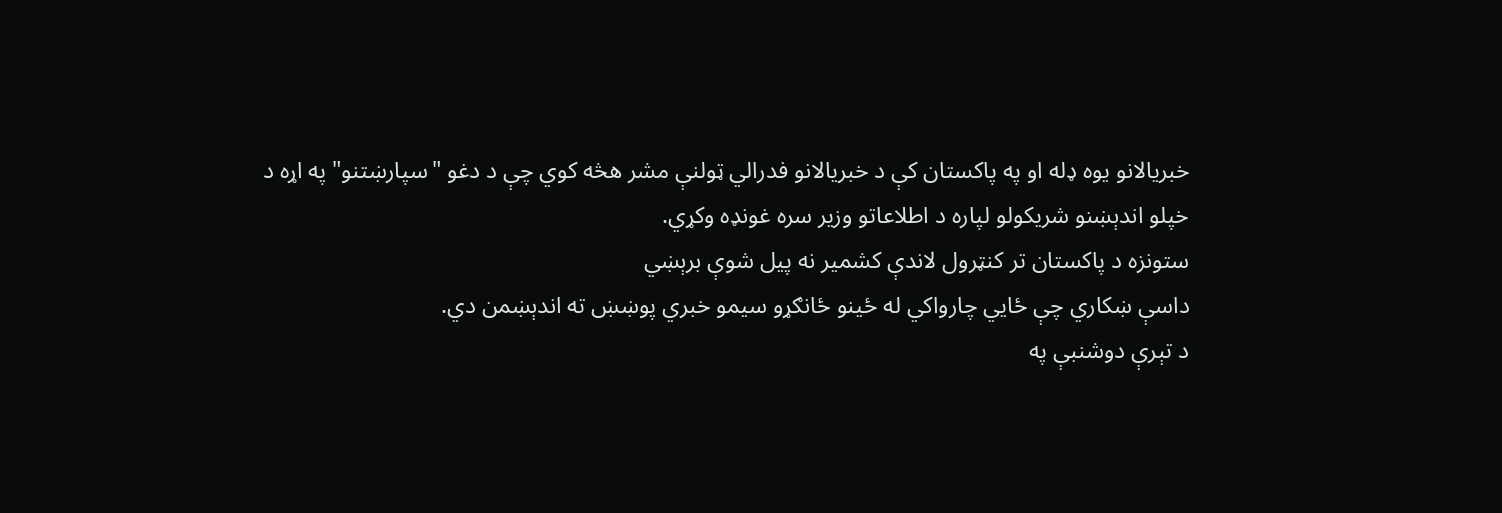خبریالانو یوه ډله او په پاکستان کې د خبریالانو فدرالي ټولنې مشر هڅه کوي چې د دغو "سپارښتنو" په اړه د خپلو اندېښنو شریکولو لپاره د اطلاعاتو وزیر سره غونډه وکړي.
ستونزه د پاکستان تر کنټرول لاندې کشمیر نه پیل شوې برېښي
داسې ښکاري چې ځايي چارواکي له ځینو ځانګړو سیمو خبري پوښښ ته اندېښمن دي.
د تېرې دوشنبې په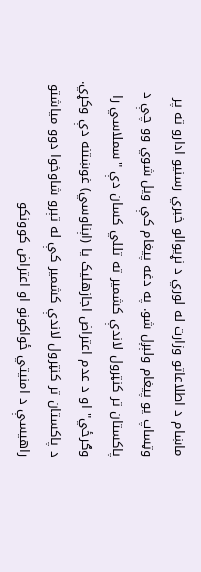ماښام د اطلاعاتو وزارت له لوري د نړیوالو خبري رسنیو ادارو ته پر وټساپ یو پیغام ولېږل شو. په دغه پیغام کې ویل شوي وو چې د پاکستان تر کنټرول لاندې کشمیر ته تللي کسان دې "سملاسي را وګرځي" او د عدم اعتراض اجازهلیک یا (اېناوسي) غوښتنه دې وکړي.
د پاکستان تر کنټرول لاندې کشمیر کې له تېرو شاوخوا دوو میاشتو راهیسې د امنیتي ځواکونو او اعتراض کوونکو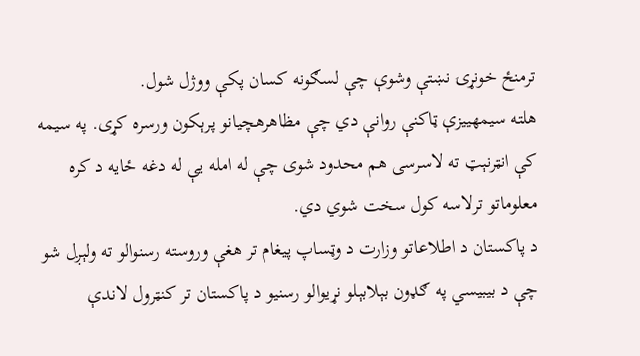ترمنځ خونړۍ نښتې وشوې چې لسګونه کسان پکې ووژل شول.
هلته سيمهييزې ټاکنې روانې دي چې مظاهرهچیانو پرېکون ورسره کړی. په سیمه کې انټرنېټ ته لاسرسی هم محدود شوی چې له امله یې له دغه ځایه د کره معلوماتو ترلاسه کول سخت شوي دي.
د پاکستان د اطلاعاتو وزارت د وټساپ پیغام تر هغې وروسته رسنوالو ته ولېږل شو چې د بيبيسي په ګډون بېلابېلو نړیوالو رسنیو د پاکستان تر کنټرول لاندې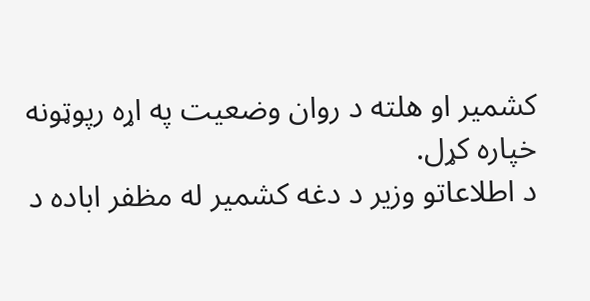کشمیر او هلته د روان وضعیت په اړه رپوټونه خپاره کړل.
د اطلاعاتو وزیر د دغه کشمیر له مظفر اباده د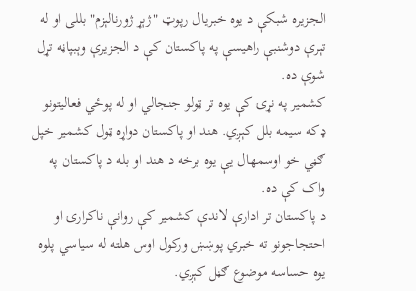الجزیره شبکې د یوه خبریال رپوټ "ژېړ ژورنالېزم" بللی او له تېرې دوشنبې راهیسې په پاکستان کې د الجزیرې وېبپاڼه تړل شوې ده.
کشمیر په نړۍ کې یوه تر ټولو جنجالي او له پوځي فعالیتونو ډکه سیمه بلل کېږي. هند او پاکستان دواړه ټول کشمیر خپل ګڼي خو اوسمهال یې یوه برخه د هند او بله د پاکستان په واک کې ده.
د پاکستان تر ادارې لاندې کشمیر کې روانې ناکرارۍ او احتجاجونو ته خبري پوښښ ورکول اوس هلته له سیاسي پلوه یوه حساسه موضوع ګڼل کېږي.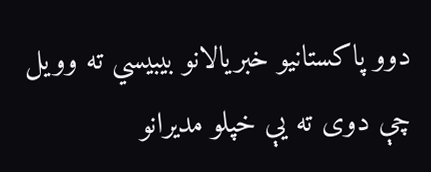دوو پاکستانیو خبریالانو بيبيسي ته وویل چې دوی ته یې خپلو مدیرانو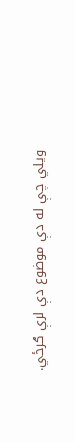ویلي چې له دې موضوع دې لرې ګرځي.